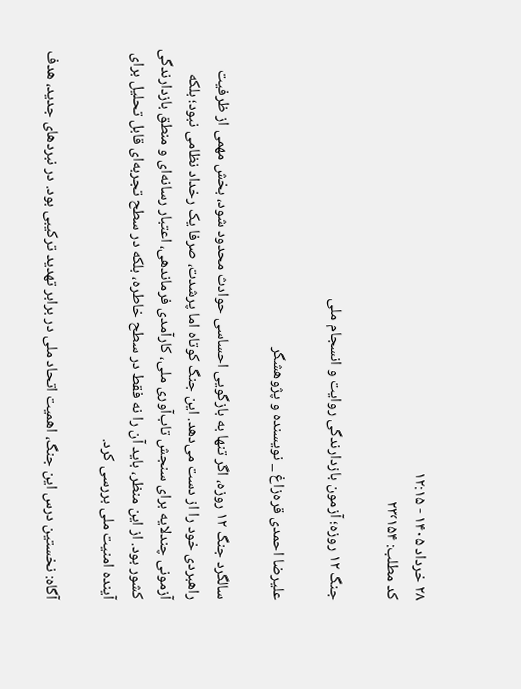۲۸ خرداد ۱۴۰۵ - ۱۲:۱۵
کد مطلب: ۲۳٬۱۵۴

جنگ ۱۲ روزه؛ آزمون بازدارندگی روایت و انسجام ملی

علیرضا احمدی قره‌زاغ _ نویسنده و پژوهشگر

سالگرد جنگ ۱۲ روزه، اگر تنها به بازگویی احساسی حوادث محدود شود، بخش مهمی از ظرفیت راهبردی خود را از دست می‌دهد. این جنگ کوتاه اما پرشدت، صرفا یک رخداد نظامی نبود؛ بلکه آزمونی چندلایه برای سنجش تاب‌آوری ملی، کارآمدی فرماندهی، اعتبار رسانه‌ای و منطق بازدارندگی کشور بود. از این منظر، باید آن را نه فقط در سطح خاطره، بلکه در سطح تجربه‌ای قابل تحلیل برای آینده امنیت ملی بررسی کرد.

آگاه: نخستین درس این جنگ، اهمیت اتحاد ملی در برابر تهدید ترکیبی بود. در نبردهای جدید، هدف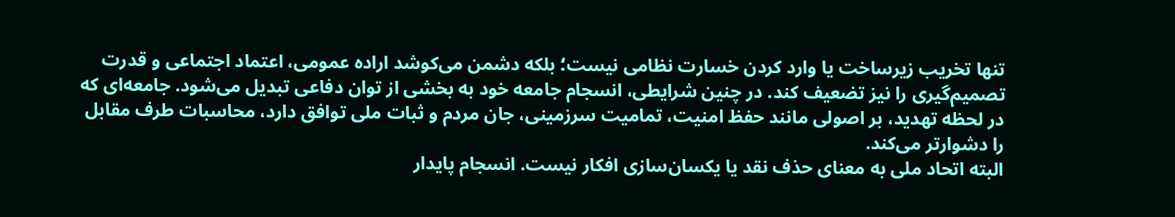تنها تخریب زیرساخت یا وارد کردن خسارت نظامی نیست؛ بلکه دشمن می‌کوشد اراده عمومی، اعتماد اجتماعی و قدرت تصمیم‌گیری را نیز تضعیف کند. در چنین شرایطی، انسجام جامعه خود به بخشی از توان دفاعی تبدیل می‌شود. جامعه‌ای که در لحظه تهدید، بر اصولی مانند حفظ امنیت، تمامیت سرزمینی، جان مردم و ثبات ملی توافق دارد، محاسبات طرف مقابل را دشوارتر می‌کند.
البته اتحاد ملی به معنای حذف نقد یا یکسان‌سازی افکار نیست. انسجام پایدار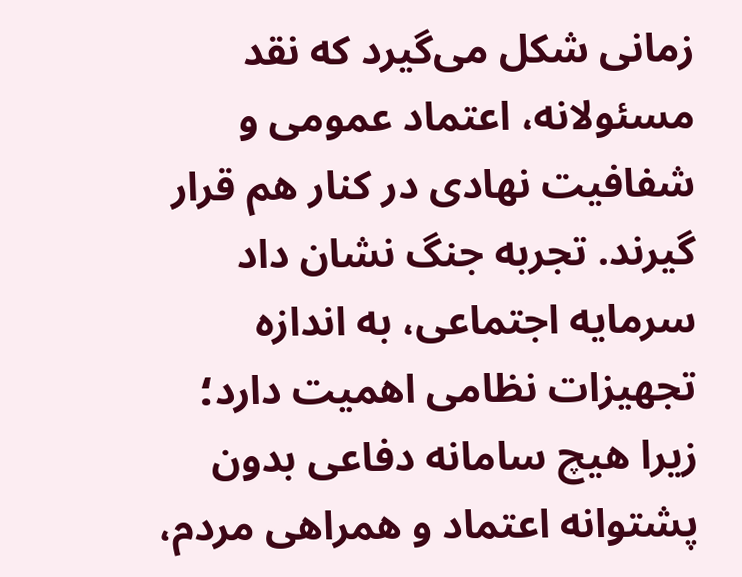زمانی شکل می‌گیرد که نقد مسئولانه، اعتماد عمومی و شفافیت نهادی در کنار هم قرار گیرند. تجربه جنگ نشان داد سرمایه اجتماعی، به اندازه تجهیزات نظامی اهمیت دارد؛ زیرا هیچ سامانه دفاعی بدون پشتوانه اعتماد و همراهی مردم،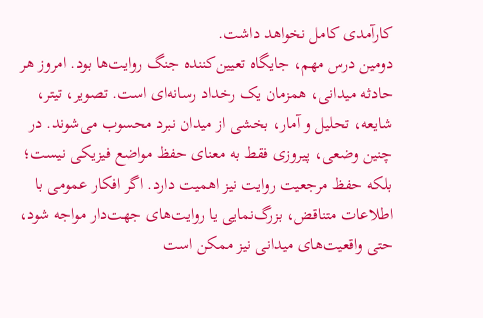کارآمدی کامل نخواهد داشت.
دومین درس مهم، جایگاه تعیین‌کننده جنگ روایت‌ها بود. امروز هر حادثه میدانی، همزمان یک رخداد رسانه‌ای است. تصویر، تیتر، شایعه، تحلیل و آمار، بخشی از میدان نبرد محسوب می‌شوند. در چنین وضعی، پیروزی فقط به معنای حفظ مواضع فیزیکی نیست؛ بلکه حفظ مرجعیت روایت نیز اهمیت دارد. اگر افکار عمومی با اطلاعات متناقض، بزرگ‌نمایی یا روایت‌های جهت‌دار مواجه شود، حتی واقعیت‌های میدانی نیز ممکن است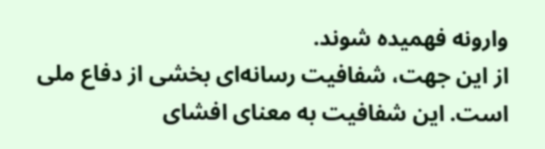وارونه فهمیده شوند.
از این جهت، شفافیت رسانه‌ای بخشی از دفاع ملی است. این شفافیت به معنای افشای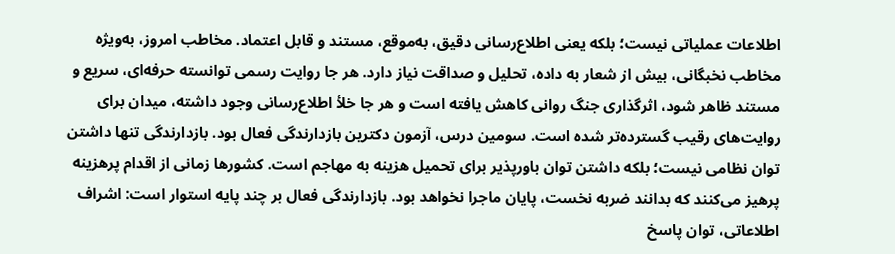اطلاعات عملیاتی نیست؛ بلکه یعنی اطلاع‌رسانی دقیق، به‌موقع، مستند و قابل اعتماد. مخاطب امروز، به‌ویژه مخاطب نخبگانی، بیش از شعار به داده، تحلیل و صداقت نیاز دارد. هر جا روایت رسمی توانسته حرفه‌ای، سریع و مستند ظاهر شود، اثرگذاری جنگ روانی کاهش یافته است و هر جا خلأ اطلاع‌رسانی وجود داشته، میدان برای روایت‌های رقیب گسترده‌تر شده است. سومین درس، آزمون دکترین بازدارندگی فعال بود. بازدارندگی تنها داشتن توان نظامی نیست؛ بلکه داشتن توان باورپذیر برای تحمیل هزینه به مهاجم است. کشورها زمانی از اقدام پرهزینه پرهیز می‌کنند که بدانند ضربه نخست، پایان ماجرا نخواهد بود. بازدارندگی فعال بر چند پایه استوار است: اشراف اطلاعاتی، توان پاسخ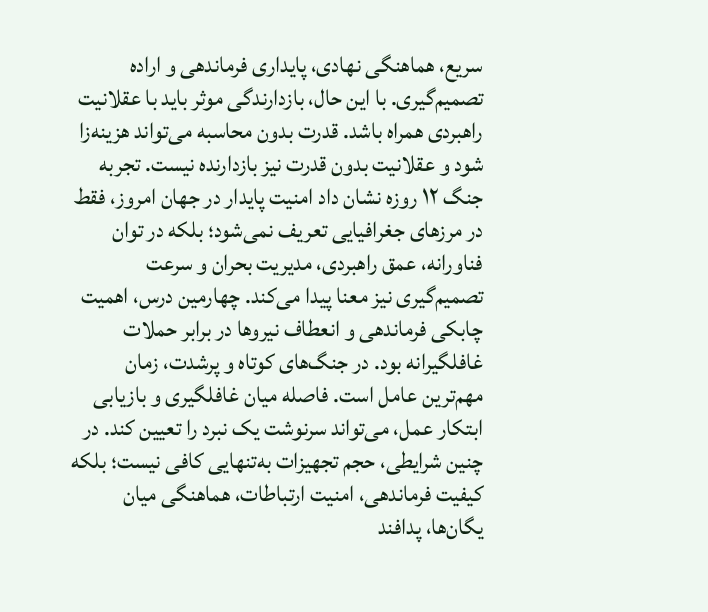سریع، هماهنگی نهادی، پایداری فرماندهی و اراده تصمیم‌گیری. با این حال، بازدارندگی موثر باید با عقلانیت راهبردی همراه باشد. قدرت بدون محاسبه می‌تواند هزینه‌زا شود و عقلانیت بدون قدرت نیز بازدارنده نیست. تجربه جنگ ۱۲ روزه نشان داد امنیت پایدار در جهان امروز، فقط در مرزهای جغرافیایی تعریف نمی‌شود؛ بلکه در توان فناورانه، عمق راهبردی، مدیریت بحران و سرعت تصمیم‌گیری نیز معنا پیدا می‌کند. چهارمین درس، اهمیت چابکی فرماندهی و انعطاف نیروها در برابر حملات غافلگیرانه بود. در جنگ‌های کوتاه و پرشدت، زمان مهم‌ترین عامل است. فاصله میان غافلگیری و بازیابی ابتکار عمل، می‌تواند سرنوشت یک نبرد را تعیین کند. در چنین شرایطی، حجم تجهیزات به‌تنهایی کافی نیست؛ بلکه کیفیت فرماندهی، امنیت ارتباطات، هماهنگی میان یگان‌ها، پدافند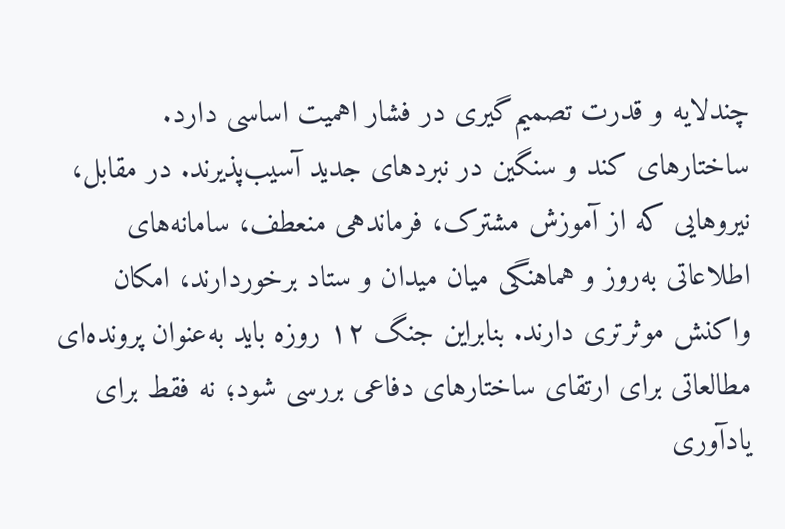چندلایه و قدرت تصمیم‌گیری در فشار اهمیت اساسی دارد. ساختارهای کند و سنگین در نبردهای جدید آسیب‌پذیرند. در مقابل، نیروهایی که از آموزش مشترک، فرماندهی منعطف، سامانه‌های اطلاعاتی به‌روز و هماهنگی میان میدان و ستاد برخوردارند، امکان واکنش موثرتری دارند. بنابراین جنگ ۱۲ روزه باید به‌عنوان پرونده‌ای مطالعاتی برای ارتقای ساختارهای دفاعی بررسی شود؛ نه فقط برای یادآوری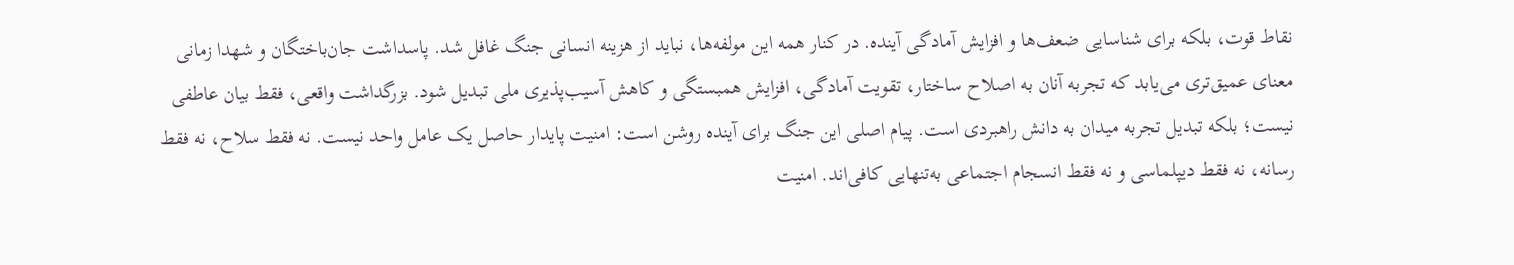نقاط قوت، بلکه برای شناسایی ضعف‌ها و افزایش آمادگی آینده. در کنار همه این مولفه‌ها، نباید از هزینه انسانی جنگ غافل شد. پاسداشت جان‌باختگان و شهدا زمانی معنای عمیق‌تری می‌یابد که تجربه آنان به اصلاح ساختار، تقویت آمادگی، افزایش همبستگی و کاهش آسیب‌پذیری ملی تبدیل شود. بزرگداشت واقعی، فقط بیان عاطفی نیست؛ بلکه تبدیل تجربه میدان به دانش راهبردی است. پیام اصلی این جنگ برای آینده روشن است: امنیت پایدار حاصل یک عامل واحد نیست. نه فقط سلاح، نه فقط رسانه، نه فقط دیپلماسی و نه فقط انسجام اجتماعی به‌تنهایی کافی‌اند. امنیت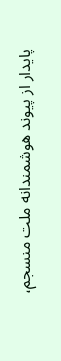پایدار از پیوند هوشمندانه ملت منسجم،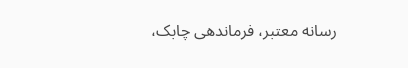رسانه معتبر، فرماندهی چابک،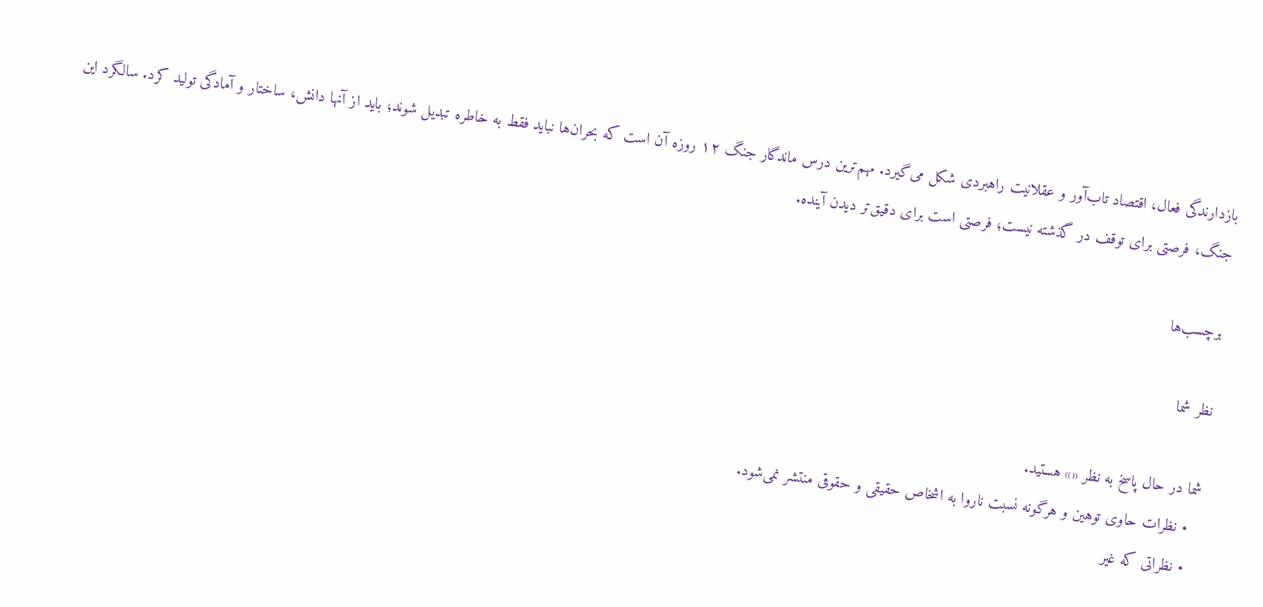بازدارندگی فعال، اقتصاد تاب‌آور و عقلانیت راهبردی شکل می‌گیرد. مهم‌ترین درس ماندگار جنگ ۱۲ روزه آن است که بحران‌ها نباید فقط به خاطره تبدیل شوند؛ باید از آنها دانش، ساختار و آمادگی تولید کرد. سالگرد این جنگ، فرصتی برای توقف در گذشته نیست؛ فرصتی است برای دقیق‌تر دیدن آینده.

برچسب‌ها

نظر شما

شما در حال پاسخ به نظر «» هستید.
  • نظرات حاوی توهین و هرگونه نسبت ناروا به اشخاص حقیقی و حقوقی منتشر نمی‌شود.
  • نظراتی که غیر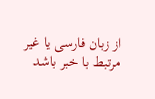از زبان فارسی یا غیر مرتبط با خبر باشد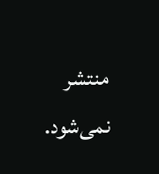منتشر نمی‌شود.